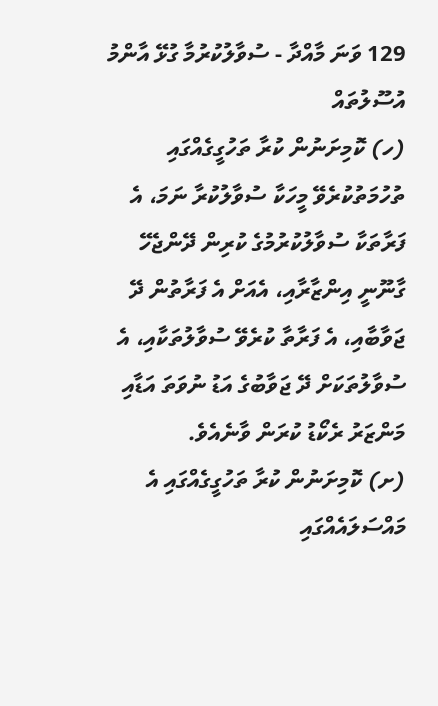129 ވަނަ މާއްދާ - ސުވާލުކުރުމާ ގުޅޭ އާންމު އުސޫލުތައް
(ހ) ކޮމިށަނުން ކުރާ ތަހުގީގެއްގައި ތުހުމަތުކުރެވޭ މީހަކާ ސުވާލުކުރާ ނަމަ، އެ ފަރާތަކާ ސުވާލުކުރުމުގެ ކުރިން ދޭންޖެހޭ ގާނޫނީ އިންޒާރާއި، އެއަށް އެ ފަރާތުން ދޭ ޖަވާބާއި، އެ ފަރާތާ ކުރެވޭ ސުވާލުތަކާއި، އެ ސުވާލުތަކަށް ދޭ ޖަވާބުގެ އަޑު ނުވަތަ އަޑާއި މަންޒަރު ރެކޯޑު ކުރަން ވާނެއެވެ.
(ށ) ކޮމިށަނުން ކުރާ ތަހުގީގެއްގައި އެ މައްސަލައެއްގައި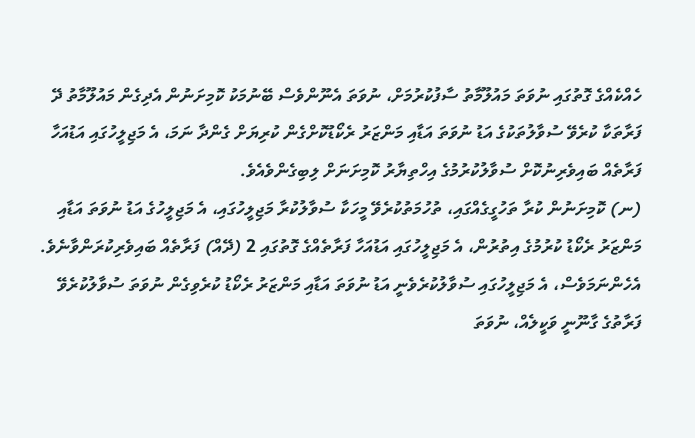ހެއްކެއްގެ ގޮތުގައި ނުވަތަ މައުލޫމާތު ސާފުކުރުމަށް، ނުވަތަ އެނޫންވެސް ބޭނުމަކު ކޮމިށަނުން އެދިގެން މައުލޫމާތު ދޭ ފަރާތަކާ ކުރެވޭ ސުވާލުތަކުގެ އަޑު ނުވަތަ އަޑާއި މަންޒަރު ރެކޯޑުކޮށްގެން ކުރިޔަށް ގެންދާ ނަމަ، އެ މަޖިލީހުގައި އަޑުއަހާ ފަރާތެއް ބައިވެރިނުކޮށް ސުވާލުކުރުމުގެ އިހްތިޔާރު ކޮމިށަނަށް ލިބިގެންވެއެވެ.
(ނ) ކޮމިށަނުން ކުރާ ތަހުގީގެއްގައި، ތުހުމަތުކުރެވޭ މީހަކާ ސުވާލުކުރާ މަޖިލީހުގައި، އެ މަޖިލީހުގެ އަޑު ނުވަތަ އަޑާއި މަންޒަރު ރެކޯޑު ކުރުމުގެ އިތުރުން، އެ މަޖިލީހުގައި އަޑުއަހާ ފަރާތެއްގެ ގޮތުގައި 2 (ދޭއް) ފަރާތެއް ބައިވެރިކުރަންވާނެވެ. އެހެންނަމަވެސް، އެ މަޖިލީހުގައި ސުވާލުކުރެވެނީ އަޑު ނުވަތަ އަޑާއި މަންޒަރު ރެކޯޑު ކުރެވިގެން ނުވަތަ ސުވާލުކުރެވޭ ފަރާތުގެ ގާނޫނީ ވަކީލެއް، ނުވަތަ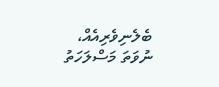ބެލެނިވެރިއެއް، ނުވަތަ މަސްލަހަތު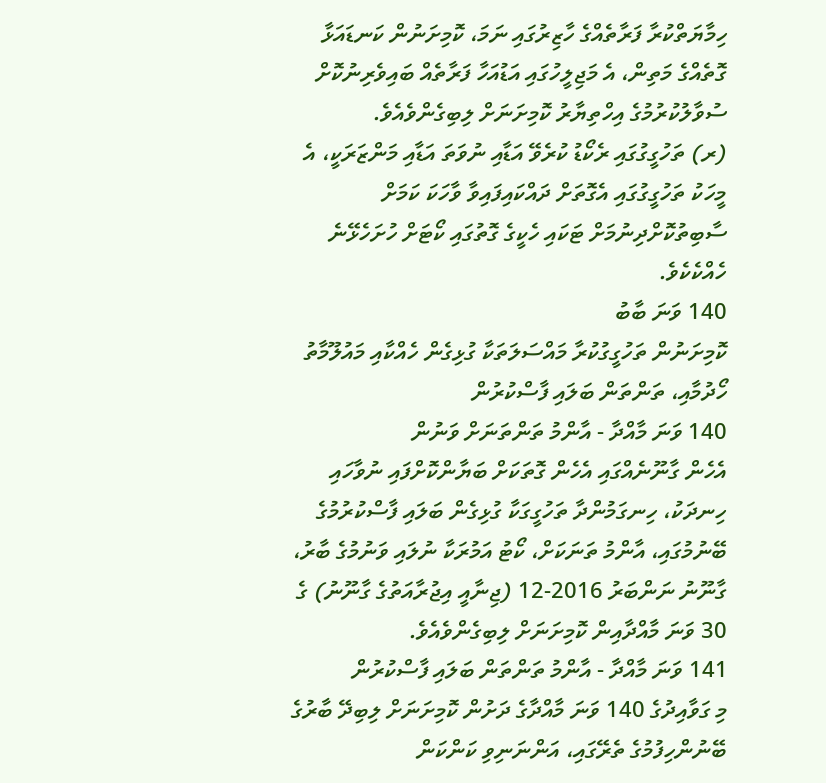ހިމާޔަތްކުރާ ފަރާތެއްގެ ހާޒިރުގައި ނަމަ، ކޮމިށަނުން ކަނޑައަޅާ ގޮތެއްގެ މަތިން، އެ މަޖިލީހުގައި އަޑުއަހާ ފަރާތެއް ބައިވެރިނުކޮށް ސުވާލުކުރުމުގެ އިހްތިޔާރު ކޮމިށަނަށް ލިބިގެންވެއެވެ.
(ރ) ތަހުގީގުގައި ރެކޯޑު ކުރެވޭ އަޑާއި ނުވަތަ އަޑާއި މަންޒަރަކީ، އެ މީހަކު ތަހުގީގުގައި އެގޮތަށް ދައްކައިފައިވާ ވާހަކަ ކަމަށް ސާބިތުކޮށްދިނުމަށް ޓަކައި ހެކީގެ ގޮތުގައި ކޯޓަށް ހުށަހެޅޭނެ ހެއްކެކެވެ.
140 ވަނަ ބާބު
ކޮމިށަނުން ތަހުގީގުކުރާ މައްސަލަތަކާ ގުޅިގެން ހެއްކާއި މައުލޫމާތު ހޯދުމާއި، ތަންތަން ބަލައި ފާސްކުރުން
140 ވަނަ މާއްދާ - އާންމު ތަންތަނަށް ވަނުން
އެހެން ގާނޫނެއްގައި އެހެން ގޮތަކަށް ބަޔާންކޮށްފައި ނުވާހައި ހިނދަކު، ހިނގަމުންދާ ތަހުގީގަކާ ގުޅިގެން ބަލައި ފާސްކުރުމުގެ ބޭނުމުގައި، އާންމު ތަނަކަށް، ކޯޓު އަމުރަކާ ނުލައި ވަނުމުގެ ބާރު، ގާނޫނު ނަންބަރު 2016-12 (ޖިނާއީ އިޖުރާއަތުގެ ގާނޫނު) ގެ 30 ވަނަ މާއްދާއިން ކޮމިށަނަށް ލިބިގެންވެއެވެ.
141 ވަނަ މާއްދާ - އާންމު ތަންތަން ބަލައި ފާސްކުރުން
މި ގަވާއިދުގެ 140 ވަނަ މާއްދާގެ ދަށުން ކޮމިށަނަށް ލިބިދޭ ބާރުގެ ބޭނުންހިފުމުގެ ތެރޭގައި، އަންނަނިވި ކަންކަން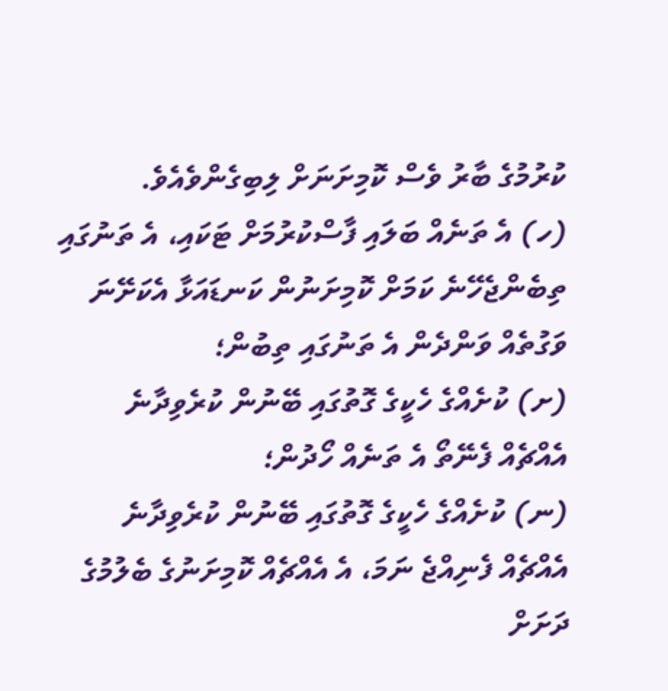ކުރުމުގެ ބާރު ވެސް ކޮމިށަނަށް ލިބިގެންވެއެވެ.
(ހ) އެ ތަނެއް ބަލައި ފާސްކުރުމަށް ޓަކައި، އެ ތަނުގައި ތިބެންޖެހޭނެ ކަމަށް ކޮމިށަނުން ކަނޑައަޅާ އެކަށޭނަ ވަގުތެއް ވަންދެން އެ ތަނުގައި ތިބުން؛
(ށ) ކުށެއްގެ ހެކީގެ ގޮތުގައި ބޭނުން ކުރެވިދާނެ އެއްޗެއް ފެނޭތޯ އެ ތަނެއް ހޯދުން؛
(ނ) ކުށެއްގެ ހެކީގެ ގޮތުގައި ބޭނުން ކުރެވިދާނެ އެއްޗެއް ފެނިއްޖެ ނަމަ، އެ އެއްޗެއް ކޮމިށަނުގެ ބެލުމުގެ ދަށަށް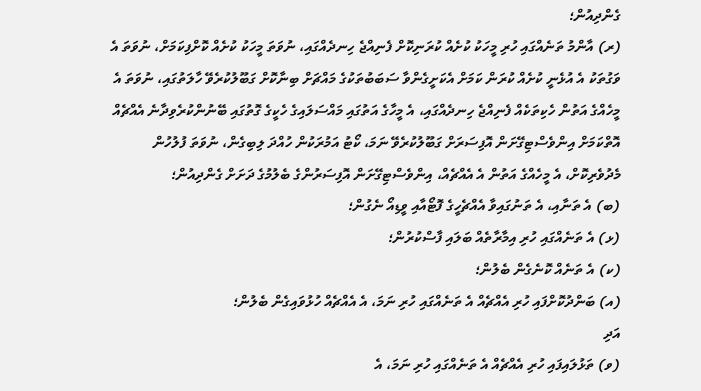ގެންދިއުން؛
(ރ) އާންމު ތަނެއްގައި ހުރި މީހަކު ކުށެއް ކުރަނިކޮށް ފެނިއްޖެ ހިނދެއްގައި، ނުވަތަ މީހަކު ކުށެއް ކޮށްފިކަމަށް، ނުވަތަ އެ ވަގުތަކު އެ އުޅެނީ ކުށެއް ކުރަން ކަމަށް އެކަށީގެންވާ ސަބަބުތަކުގެ މައްޗަށް ބިނާކޮށް ގަބޫލުކުރެވޭ ހާލަތުގައި، ނުވަތަ އެ މީހެއްގެ އަތުން ހެކިތަކެއް ފެނިއްޖެ ހިނދެއްގައި، އެ މީހާގެ އަތުގައި މައްސަލައިގެ ހެކީގެ ގޮތުގައި ބޭނުންކުރެވިދާނެ އެއްޗެއް އޮތްކަމަށް އިންވެސްޓިގޭށަން އޮފިސަރަށް ގަބޫލުކުރެވޭ ނަމަ، ކޯޓު އަމުރަކުން ހުއްދަ ލިބިގެން، ނުވަތަ ފުލުހުން މެދުވެރިކޮށް، އެ މީހެއްގެ އަތުން އެ އެއްޗެއް، އިންވެސްޓިގޭށަން އޮފިސަރުންގެ ބެލުމުގެ ދަށަށް ގެންދިއުން؛
(ބ) އެ ތަނާއި، އެ ތަނުގައިވާ އެއްޗެހީގެ ފޮޓޯއާއި ވީޑިއޯ ނެގުން؛
(ޅ) އެ ތަނެއްގައި ހުރި އިމާރާތެއް ބަލައި ފާސްކުރުން؛
(ކ) އެ ތަނެއް ކޮނެގެން ބެލުން؛
(އ) ބަންދުކޮށްފައި ހުރި އެއްޗެއް އެ ތަނެއްގައި ހުރި ނަމަ، އެ އެއްޗެއް ހުޅުވައިގެން ބެލުން؛
އަދި
(ވ) ތަޅުލައިފައި ހުރި އެއްޗެއް އެ ތަނެއްގައި ހުރި ނަމަ، އެ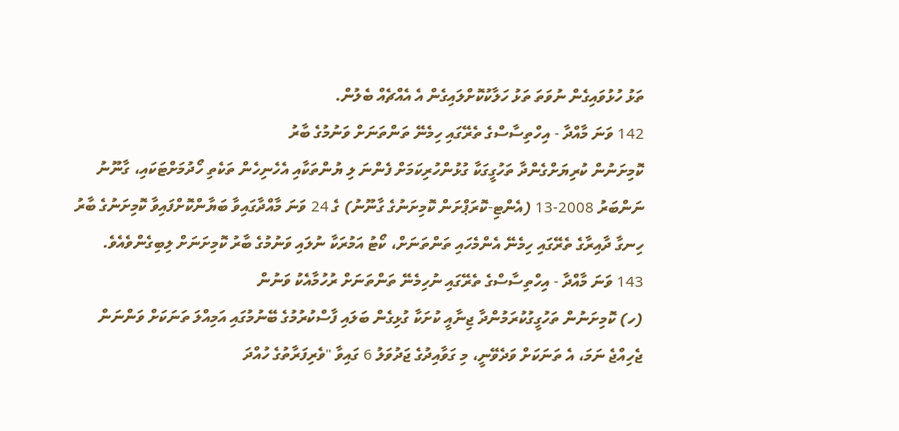ތަޅު ހުޅުވައިގެން ނުވަތަ ތަޅު ހަލާކުކޮށްލައިގެން އެ އެއްޗެއް ބެލުން.
142 ވަނަ މާއްދާ - އިހްތިސާސްގެ ތެރޭގައި ހިމެނޭ ތަންތަނަށް ވަނުމުގެ ބާރު
ކޮމިށަނުން ކުރިޔަށްގެންދާ ތަހުގީގަކާ ގުޅުންހުރިކަމަށް ފެންނަ ލި ޔުންތަކާއި އެހެނިހެން ތަކެތި ހޯދުމަށްޓަކައި، ގާނޫނު ނަންބަރު 2008-13 (އެންޓި-ކޮރަޕްށަން ކޮމިށަނުގެ ގާނޫނު) ގެ 24 ވަނަ މާއްދާގައިވާ ބަޔާންކޮށްފައިވާ ކޮމިށަނުގެ ބާރު ހިނގާ ދާއިރާގެ ތެރޭގައި ހިމެނޭ އެންމެހައި ތަންތަނަށް، ކޯޓު އަމުރަކާ ނުލައި ވަނުމުގެ ބާރު ކޮމިށަނަށް ލިބިގެންވެއެވެ.
143 ވަނަ މާއްދާ - އިހްތިސާސްގެ ތެރޭގައި ނުހިމެނޭ ތަންތަނަށް ރުހުމާއެކު ވަނުން
(ހ) ކޮމިށަނުން ތަހުގީގުކުރަމުންދާ ޖިނާއީ ކުށަކާ ގުޅިގެން ބަލައި ފާސްކުރުމުގެ ބޭނުމުގައި އަމިއްލަ ތަނަކަށް ވަންނަން ޖެހިއްޖެ ނަމަ، އެ ތަނަކަށް ވަދެވޭނީ، މި ގަވާއިދުގެ ޖަދުވަލު 6 ގައިވާ "ވެރިފަރާތުގެ ހުއްދަ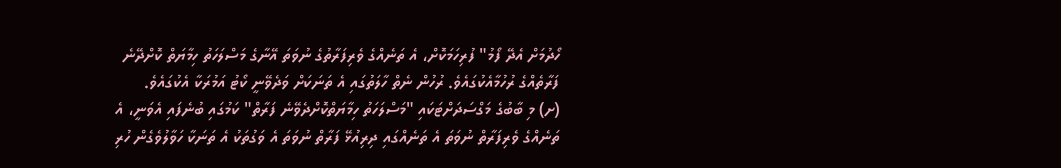ހޯދުމަށް އެދޭ ފޯމު" ފުރިހަމަކޮށް، އެ ތަނެއްގެ ވެރިފަރާތުގެ ނުވަތަ އޭނާގެ މަސްލަހަތު ހިމާޔަތް ކޮށްދޭނެ ފަރާތެއްގެ ރުހުމާއެކުގައެވެ. ރުހުން ނެތް ހާލަތުގައި އެ ތަނަކަށް ވަދެވޭނީ ކޯޓު އަމުރަކާ އެކުގައެވެ.
(ށ) މި ބާބުގެ މަގްސަދަށްޓަކައި "މަސްލަހަތު ހިމާޔަތްކޮށްދެވޭނެ ފަރާތް" ކަމުގައި ބުނެފައި އެވަނީ، އެ ތަނެއްގެ ވެރިފަރާތް ނުވަތަ އެ ތަނެއްގައި ދިރިއުޅޭ ފަރާތް ނުވަތަ އެ ވަގުތަކު އެ ތަނަކާ ހަވާލުވެގެން ހުރި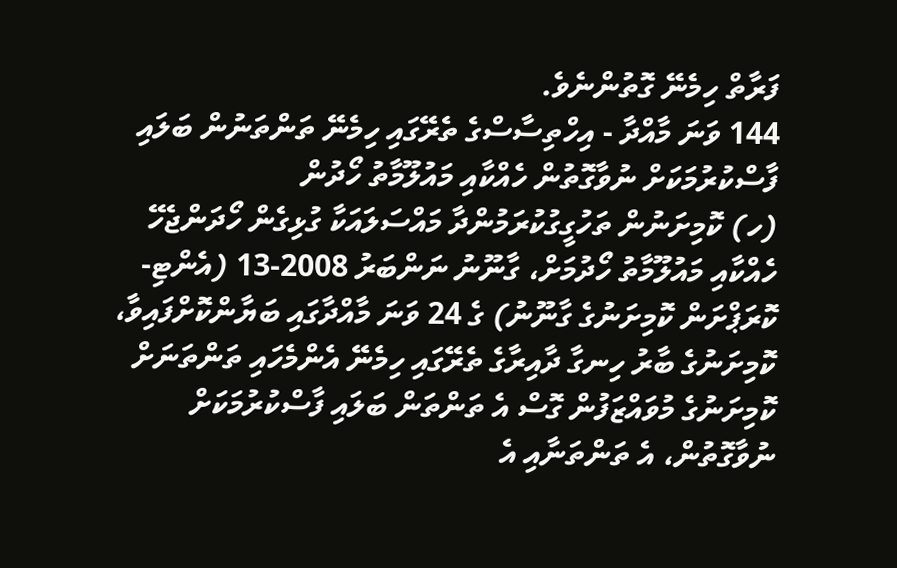ފަރާތް ހިމެނޭ ގޮތުންނެވެ.
144 ވަނަ މާއްދާ - އިހްތިސާސްގެ ތެރޭގައި ހިމެނޭ ތަންތަނުން ބަލައި ފާސްކުރުމަކަށް ނުވާގޮތުން ހެއްކާއި މައުލޫމާތު ހޯދުން
(ހ) ކޮމިށަނުން ތަހުގީގުކުރަމުންދާ މައްސަލައަކާ ގުޅިގެން ހޯދަންޖެހޭ ހެއްކާއި މައުލޫމާތު ހޯދުމަށް، ގާނޫނު ނަންބަރު 2008-13 (އެންޓި-ކޮރަޕްށަން ކޮމިށަނުގެ ގާނޫނު) ގެ 24 ވަނަ މާއްދާގައި ބަޔާންކޮށްފައިވާ، ކޮމިށަނުގެ ބާރު ހިނގާ ދާއިރާގެ ތެރޭގައި ހިމެނޭ އެންމެހައި ތަންތަނަށް ކޮމިށަނުގެ މުވައްޒަފުން ގޮސް އެ ތަންތަން ބަލައި ފާސްކުރުމަކަށް ނުވާގޮތުން، އެ ތަންތަނާއި އެ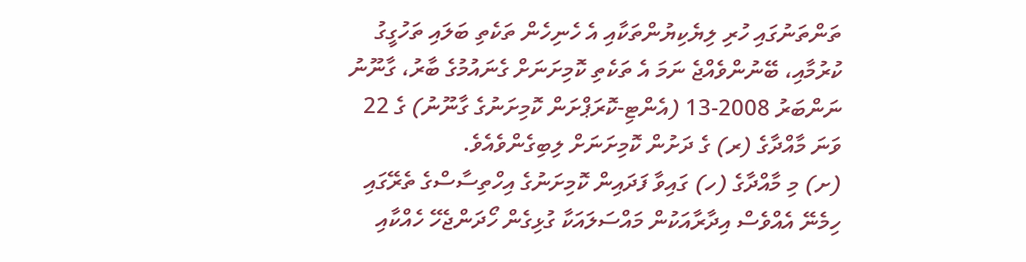ތަންތަނުގައި ހުރި ލިޔެކިޔުންތަކާއި އެ ހެނިހެން ތަކެތި ބަލައި ތަހުގީގު ކުރުމާއި، ބޭނުންވެއްޖެ ނަމަ އެ ތަކެތި ކޮމިށަނަށް ގެނައުމުގެ ބާރު، ގާނޫނު ނަންބަރު 2008-13 (އެންޓި-ކޮރަޕްށަން ކޮމިށަނުގެ ގާނޫނު) ގެ 22 ވަނަ މާއްދާގެ (ރ) ގެ ދަށުން ކޮމިށަނަށް ލިބިގެންވެއެވެ.
(ށ) މި މާއްދާގެ (ހ) ގައިވާ ފަދައިން ކޮމިށަނުގެ އިހްތިސާސްގެ ތެރޭގައި ހިމެނޭ އެއްވެސް އިދާރާއަކުން މައްސަލައަކާ ގުޅިގެން ހޯދަންޖެހޭ ހެއްކާއި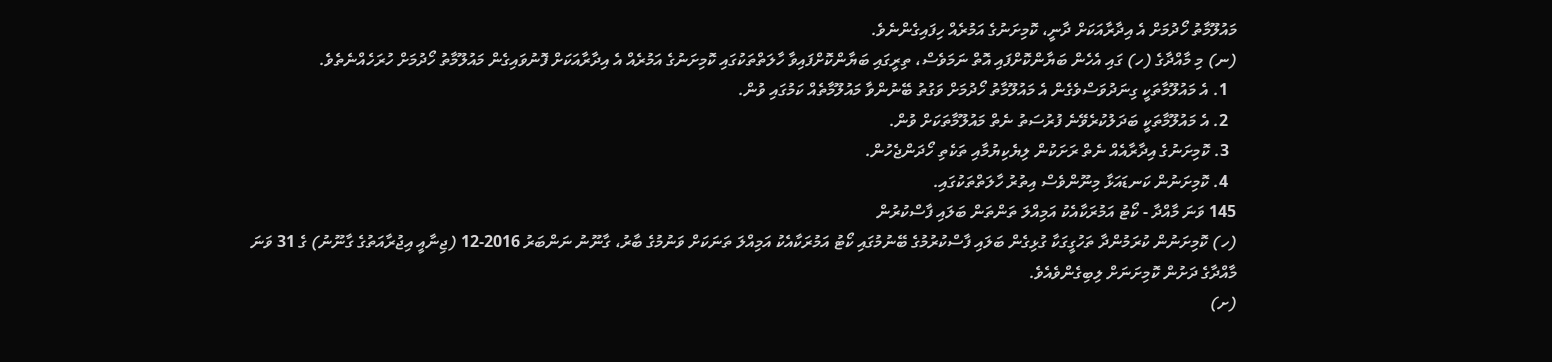މައުލޫމާތު ހޯދުމަށް އެ އިދާރާއަކަށް ދާނީ، ކޮމިށަނުގެ އަމުރެއް ހިފައިގެންނެވެ.
(ނ) މި މާއްދާގެ (ހ) ގައި އެހެން ބަޔާންކޮށްފައި އޮތް ނަމަވެސް، ތިރީގައި ބަޔާންކޮށްފައިވާ ހާލަތްތަކުގައި ކޮމިށަނުގެ އަމުރެއް އެ އިދާރާއަކަށް ފޮނުވައިގެން މައުލޫމާތު ހޯދުމަށް ހުރަހެއްނެތެވެ.
  1. އެ މައުލޫމާތަކީ ގިނަދުވަސްވެގެން އެ މައުލޫމާތު ހޯދުމަށް ވަގުތު ބޭނުންވާ މައުލޫމާތެއް ކަމުގައި ވުން.
  2. އެ މައުލޫމާތަކީ ބަދަލުކުރެވޭނެ ފުރުސަތު ނެތް މައުލޫމާތަކަށް ވުން.
  3. ކޮމިށަނުގެ އިދާރާއެއް ނެތް ރަށަކުން ލިޔެކިޔުމާއި ތަކެތި ހޯދަންޖެހުން.
  4. ކޮމިށަނުން ކަނޑައަޅާ މިނޫންވެސް އިތުރު ހާލަތްތަކުގައި.
145 ވަނަ މާއްދާ - ކޯޓު އަމުރަކާއެކު އަމިއްލަ ތަންތަން ބަލައި ފާސްކުރުން
(ހ) ކޮމިށަނުން ކުރަމުންދާ ތަހުގީގަކާ ގުޅިގެން ބަލައި ފާސްކުރުމުގެ ބޭނުމުގައި ކޯޓު އަމުރަކާއެކު އަމިއްލަ ތަނަކަށް ވަނުމުގެ ބާރު، ގާނޫނު ނަންބަރު 2016-12 (ޖިނާއީ އިޖުރާއަތުގެ ގާނޫނު) ގެ 31 ވަނަ މާއްދާގެ ދަށުން ކޮމިށަނަށް ލިބިގެންވެއެވެ.
(ށ)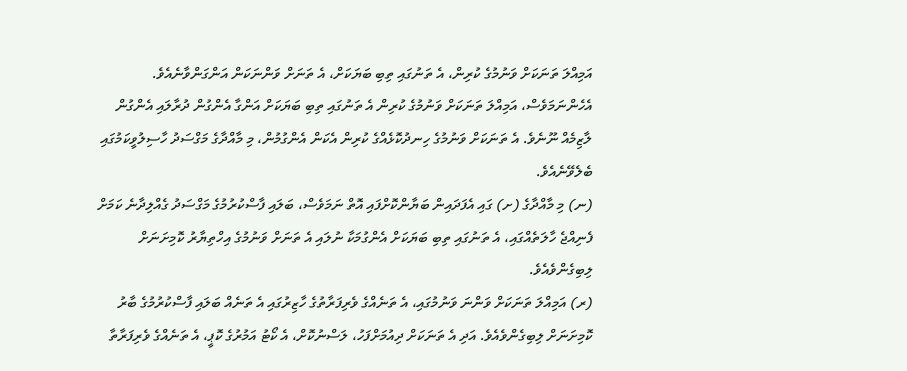އަމިއްލަ ތަނަކަށް ވަނުމުގެ ކުރިން، އެ ތަނުގައި ތިބި ބަޔަކަށް، އެ ތަނަށް ވަންނަކަން އަންގަންވާނެއެވެ. އެހެންނަމަވެސް، އަމިއްލަ ތަނަކަށް ވަނުމުގެ ކުރިން އެ ތަނުގައި ތިބި ބަޔަކަށް އަންގާ އެންގުން ދުރާލައި އެންގުން ލާޒިމެއް ނޫނެވެ. އެ ތަނަކަށް ވަނުމުގެ ހިނދުކޮޅެއްގެ ކުރިން އެކަން އެންގުމުން، މި މާއްދާގެ މަގްސަދު ހާސިލުވީކަމުގައި ބެލެވޭނެއެވެ.
(ނ) މި މާއްދާގެ (ށ) ގައި އެފަދައިން ބަޔާންކޮށްފައި އޮތް ނަމަވެސް، ބަލައި ފާސްކުރުމުގެ މަގްސަދު ގެއްލިދާނެ ކަމަށް ފެނިއްޖެ ހާލަތެއްގައި، އެ ތަނުގައި ތިބި ބަޔަކަށް އެންގުމަކާ ނުލައި އެ ތަނަށް ވަނުމުގެ އިހްތިޔާރު ކޮމިށަނަށް ލިބިގެންވެއެވެ.
(ރ) އަމިއްލަ ތަނަކަށް ވަންނަ ވަނުމުގައި، އެ ތަނެއްގެ ވެރިފަރާތުގެ ހާޒިރުގައި އެ ތަނެއް ބަލައި ފާސްކުރުމުގެ ބާރު ކޮމިށަނަށް ލިބިގެންވެއެވެ. އަދި އެ ތަނަކަށް ދިއުމަށްފަހު، ލަސްނުކޮށް، އެ ކޯޓު އަމުރުގެ ކޮޕީ، އެ ތަނެއްގެ ވެރިފަރާތާ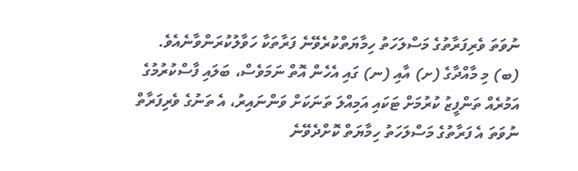ނުވަތަ ވެރިފަރާތުގެ މަސްލަހަތު ހިމާޔަތްކުރެވޭނެ ފަރާތަކާ ހަވާލުކުރަންވާނެއެވެ.
(ބ) މި މާއްދާގެ (ށ) އާއި (ނ) ގައި އެހެން އޮތް ނަމަވެސް، ބަލައި ފާސްކުރުމުގެ އަމުރެއް ތަންފީޒު ކުރުމަށް ޓަކައި އަމިއްލަ ތަނަކަށް ވަންނައިރު، އެ ތަނުގެ ވެރިފަރާތް ނުވަތަ އެ ފަރާތުގެ މަސްލަހަތު ހިމާޔަތް ކޮށްދެވޭނެ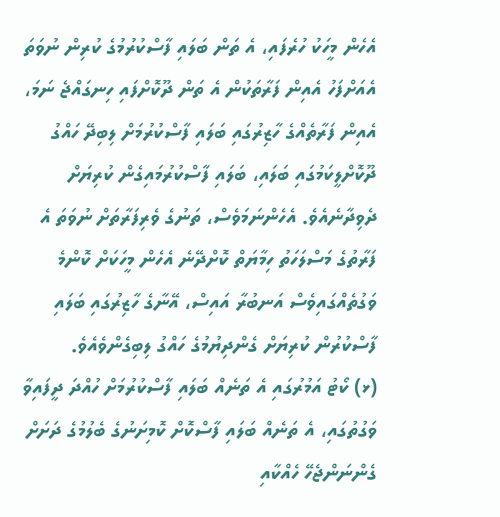އެހެން މީހަކު ހުރެފައި، އެ ތަން ބަލައި ފާސްކުރުމުގެ ކުރިން ނުވަތަ އެއަށްފަހު އެއިން ފަރާތަކުން އެ ތަން ދޫކޮށްފައި ހިނގައްޖެ ނަމަ، އެއިން ފަރާތެއްގެ ހާޒިރުގައި ބަލައި ފާސްކުރުމަށް ލިބިދޭ ހައްގު ދޫކޮށްލީކަމުގައި ބަލައި، ބަލައި ފާސްކުރުމައިގެން ކުރިޔަށް ދެވިދާނެއެވެ. އެހެންނަމަވެސް، ތަނުގެ ވެރިފަރާތަށް ނުވަތަ އެ ފަރާތުގެ މަސްލަހަތު ހިމާޔަތް ކޮށްދޭނެ އެހެން މީހަކަށް ކޮންމެ ވަގުތެއްގައިވެސް އަނބުރާ އައިސް، އޭނާގެ ހާޒިރުގައި ބަލައި ފާސްކުރުން ކުރިޔަށް ގެންދިޔުމުގެ ހައްގު ލިބިގެންވެއެވެ.
(ޅ) ކޯޓު އަމުރުގައި އެ ތަނެއް ބަލައި ފާސްކުރުމަށް ހުއްދަ ދީފައިވާ ވަގުތުގައި، އެ ތަނެއް ބަލައި ފާސްކޮށް ކޮމިށަނުގެ ބެލުމުގެ ދަށަށް ގެންނަންޖެހޭ ހެއްކާއި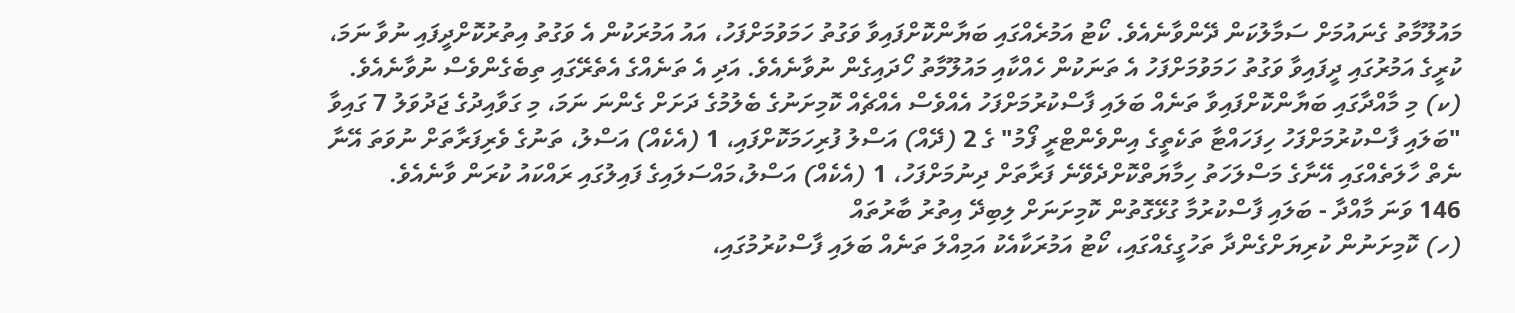މައުލޫމާތު ގެނައުމަށް ސަމާލުކަން ދޭންވާނެއެވެ. ކޯޓު އަމުރެއްގައި ބަޔާންކޮށްފައިވާ ވަގުތު ހަމަވުމަށްފަހު، އައު އަމުރަކުން އެ ވަގުތު އިތުރުކޮށްދީފައި ނުވާ ނަމަ، ކުރީގެ އަމުރުގައި ދީފައިވާ ވަގުތު ހަމަވުމަށްފަހު އެ ތަނަކުން ހެއްކާއި މައުލޫމާތު ހޯދައިގެން ނުވާނެއެވެ. އަދި އެ ތަނެއްގެ އެތެރޭގައި ތިބެގެންވެސް ނުވާނެއެވެ.
(ކ) މި މާއްދާގައި ބަޔާންކޮށްފައިވާ ތަނެއް ބަލައި ފާސްކުރުމަށްފަހު އެއްވެސް އެއްޗެއް ކޮމިށަނުގެ ބެލުމުގެ ދަށަށް ގެންނަ ނަމަ، މި ގަވާއިދުގެ ޖަދުވަލު 7 ގައިވާ "ބަލައި ފާސްކުރުމަށްފަހު ހިފަހައްޓާ ތަކެތީގެ އިންވެންޓްރީ ފޯމު" ގެ 2 (ދޭއް) އަސްލު ފުރިހަމަކޮށްފައި، 1 (އެކެއް) އަސްލު، ތަނުގެ ވެރިފަރާތަށް ނުވަތަ އޭނާ ނެތް ހާލަތެއްގައި އޭނާގެ މަސްލަހަތު ހިމާޔަތްކޮށްދެވޭނެ ފަރާތަށް ދިނުމަށްފަހު، 1 (އެކެއް) އަސްލު،މައްސަލައިގެ ފައިލުގައި ރައްކައު ކުރަން ވާނެއެވެ.
146 ވަނަ މާއްދާ - ބަލައި ފާސްކުރުމާ ގުޅޭގޮތުން ކޮމިށަނަށް ލިބިދޭ އިތުރު ބާރުތައް
(ހ) ކޮމިށަނުން ކުރިޔަށްގެންދާ ތަހުގީގެއްގައި، ކޯޓު އަމުރަކާއެކު އަމިއްލަ ތަނެއް ބަލައި ފާސްކުރުމުގައި،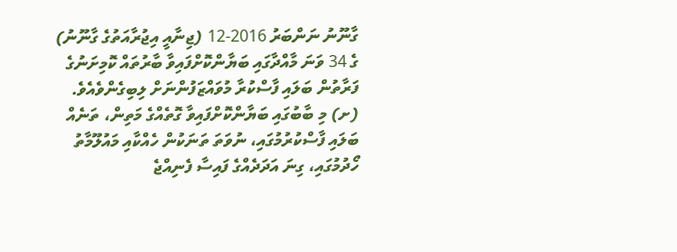ގާނޫނު ނަންބަރު 2016-12 (ޖިނާއީ އިޖުރާއަތުގެ ގާނޫނު) ގެ 34 ވަނަ މާއްދާގައި ބަޔާންކޮށްފައިވާ ބާރުތައް ކޮމިށަނުގެ ފަރާތުން ބަލައި ފާސްކުރާ މުވައްޒަފުންނަށް ލިބިގެންވެއެވެ.
(ށ) މި ބާބުގައި ބަޔާންކޮށްފައިވާ ގޮތެއްގެ މަތިން، ތަނެއް ބަލައި ފާސްކުރުމުގައި، ނުވަތަ ތަނަކުން ހެއްކާއި މައުލޫމާތު ހޯދުމުގައި، ގިނަ އަދަދެއްގެ ފައިސާ ފެނިއްޖެ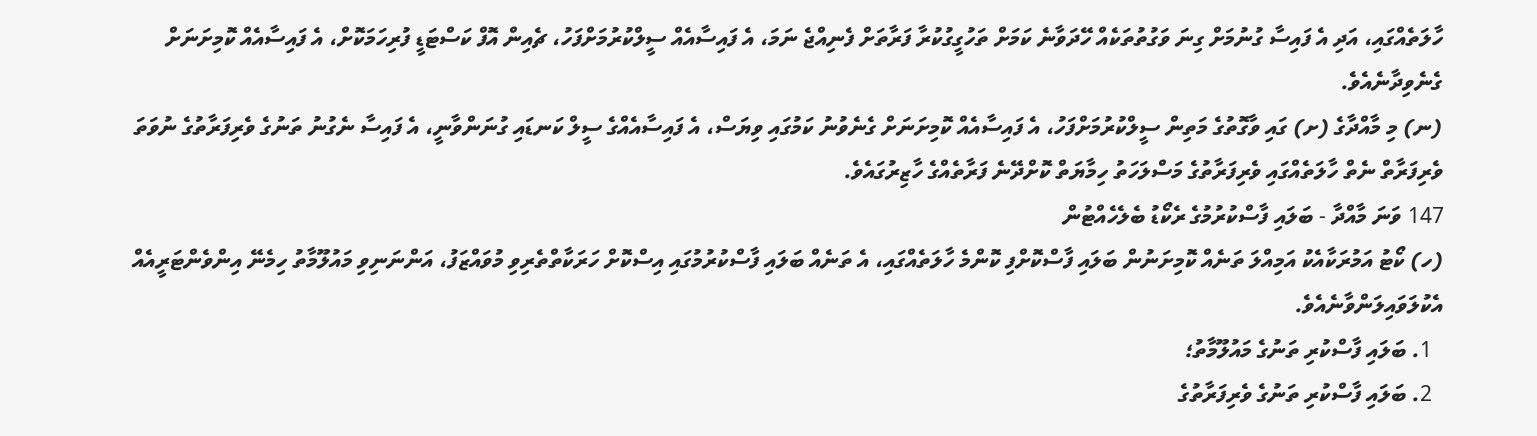ހާލަތެއްގައި، އަދި އެ ފައިސާ ގުނުމަށް ގިނަ ވަގުތުތަކެއް ހޭދަވާނެ ކަމަށް ތަހުގީގުކުރާ ފަރާތަށް ފެނިއްޖެ ނަމަ، އެ ފައިސާއެއް ސީލްކުރުމަށްފަހު، ޗެއިން އޮފް ކަސްޓަޑީ ފުރިހަމަކޮށް، އެ ފައިސާއެއް ކޮމިށަނަށް ގެނެވިދާނެއެވެ.
(ނ) މި މާއްދާގެ (ށ) ގައި ވާގޮތުގެ މަތިން ސީލްކުރުމަށްފަހު، އެ ފައިސާއެއް ކޮމިށަނަށް ގެނެވުނު ކަމުގައި ވިޔަސް، އެ ފައިސާއެއްގެ ސީލް ކަނޑައި ގުނަންވާނީ، އެ ފައިސާ ނެގުނު ތަނުގެ ވެރިފަރާތުގެ ނުވަތަ ވެރިފަރާތް ނެތް ހާލަތެއްގައި ވެރިފަރާތުގެ މަސްލަހަތު ހިމާޔަތް ކޮށްދޭނެ ފަރާތެއްގެ ހާޒިރުގައެވެ.
147 ވަނަ މާއްދާ - ބަލައި ފާސްކުރުމުގެ ރެކޯޑު ބެލެހެއްޓުން
(ހ) ކޯޓު އަމުރަކާއެކު އަމިއްލަ ތަނެއް ކޮމިށަނުން ބަލައި ފާސްކޮށްފި ކޮންމެ ހާލަތެއްގައި، އެ ތަނެއް ބަލައި ފާސްކުރުމުގައި އިސްކޮށް ހަރަކާތްތެރިވި މުވައްޒަފު، އަންނަނިވި މައުލޫމާތު ހިމެނޭ އިންވެންޓަރީއެއް އެކުލަވައިލަންވާނެއެވެ.
  1. ބަލައި ފާސްކުރި ތަނުގެ މައުލޫމާތު؛
  2. ބަލައި ފާސްކުރި ތަނުގެ ވެރިފަރާތުގެ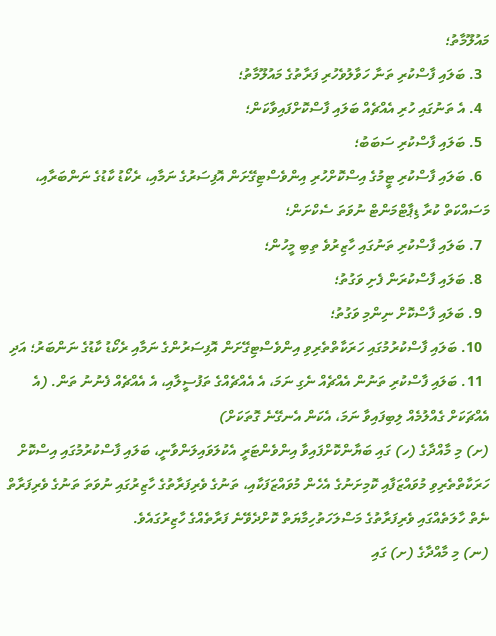މައުލޫމާތު؛
  3. ބަލައި ފާސްކުރި ތަނާ ހަވާލުވެހުރި ފަރާތުގެ މައުލޫމާތު؛
  4. އެ ތަނުގައި ހުރި އެއްޗެއް ބަލައި ފާސްކޮށްފައިވާކަން؛
  5. ބަލައި ފާސްކުރި ސަބަބު؛
  6. ބަލައި ފާސްކުރި ޓީމުގެ އިސްކޮށްހުރި އިންވެސްޓިގޭށަން އޮފިސަރުގެ ނަމާއި، ރެކޯޑު ކާޑުގެ ނަންބަރާއި، މަސައްކަތް ކުރާ ޑިޕާޓްމަންޓް ނުވަތަ ސެކްށަން؛
  7. ބަލައި ފާސްކުރި ތަނުގައި ހާޒިރުވެ ތިބި މީހުން؛
  8. ބަލައި ފާސްކުރަން ފެށި ވަގުތު؛
  9. ބަލައި ފާސްކޮށް ނިންމި ވަގުތު؛
  10. ބަލައި ފާސްކުރުމުގައި ހަރަކާތްތެރިވި އިންވެސްޓިގޭށަން އޮފިސަރުންގެ ނަމާއި ރެކޯޑު ކާޑުގެ ނަންބަރު؛ އަދި
  11. ބަލައި ފާސްކުރި ތަނުން އެއްޗެއް ނެގި ނަމަ، އެ އެއްޗެއްގެ ތަފުސީލާއި، އެ އެއްޗެއް ފެނުނު ތަން. (އެ އެއްޗަކަށް ގެއްލުމެއް ލިބިފައިވާ ނަމަ، އެކަން އެނގޭނެ ގޮތަކަށް)
(ށ) މި މާއްދާގެ (ހ) ގައި ބަޔާންކޮށްފައިވާ އިންވެންޓަރީ އެކުލަވައިލަންވާނީ، ބަލައި ފާސްކުރުމުގައި އިސްކޮށް ހަރަކާތްތެރިވި މުވައްޒަފާއި ކޮމިށަނުގެ އެހެން މުވައްޒަފަކާއި، ތަނުގެ ވެރިފަރާތުގެ ހާޒިރުގައި ނުވަތަ ތަނުގެ ވެރިފަރާތް ނެތް ހާލަތެއްގައި ވެރިފަރާތުގެ މަސްލަހަތުހިމާޔަތް ކޮށްދެވޭނެ ފަރާތެއްގެ ހާޒިރުގައެވެ.
(ނ) މި މާއްދާގެ (ށ) ގައި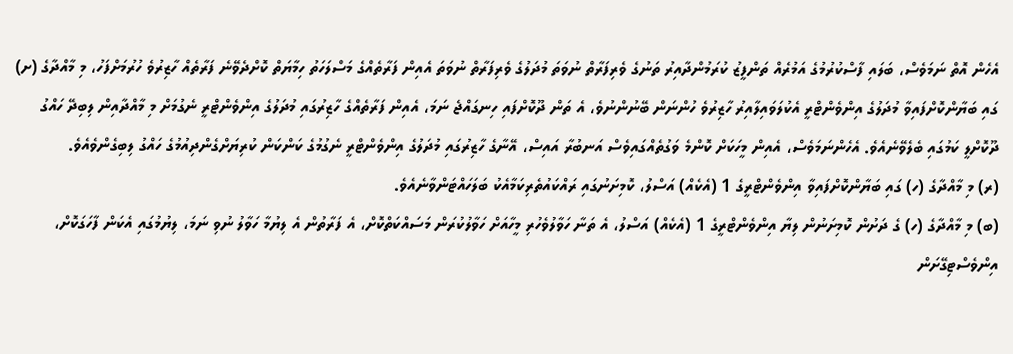އެހެން އޮތް ނަމަވެސް، ބަލައި ފާސްކުރުމުގެ އަމުރެއް ތަންފީޒު ކުރަމުންދާއިރު ތަނުގެ ވެރިފަރާތް ނުވަތަ މުދަލުގެ ވެރިފަރާތް ނުވަތަ އެއިން ފަރާތެއްގެ މަސްލަހަތު ހިމާޔަތް ކޮށްދެވޭނެ ފަރާތެއް ހާޒިރުވެ ހުރުމަށްފަހު، މި މާއްދާގެ (ށ) ގައި ބަޔާންކޮށްފައިވާ މުދަލުގެ އިންވެންޓްރީ އެކުލަވައިލާއިރު ހާޒިރުވެ ހުންނަން ބޭނުންނުވެ، އެ ތަން ދޫކޮށްފައި ހިނގައްޖެ ނަމަ، އެއިން ފަރާތެއްގެ ހާޒިރުގައި މުދަލުގެ އިންވެންޓްރީ ނެގުމަށް މި މާއްދާއިން ލިބިދޭ ހައްގު ދޫކޮށްލީ ކަމުގައި ބެލެވޭނެއެވެ. އެހެންނަމަވެސް، އެއިން މީހަކަށް ކޮންމެ ވަގުތެއްގައިވެސް އަނބުރާ އައިސް، އޭނާގެ ހާޒިރުގައި މުދަލުގެ އިންވެންޓްރީ ނެގުމުގެ ކަންކަން ކުރިޔަށްގެންދިއުމުގެ ހައްގު ލިބިގެންވެއެވެ.
(ރ) މި މާއްދާގެ (ހ) ގައި ބަޔާންކޮށްފައިވާ އިންވެންޓްރީގެ 1 (އެކެއް) އަސްލު، ކޮމިށަނުގައި ރައްކައުތެރިކަމާއެކު ބަލަހައްޓަންވާނެއެވެ.
(ބ) މި މާއްދާގެ (ހ) ގެ ދަށުން ކޮމިށަނުން ލިޔާ އިންވެންޓްރީގެ 1 (އެކެއް) އަސްލު، އެ ތަނާ ހަވާލުވެހުރި މީހާއަށް ހަވާލުކުރަން މަސައްކަތްކޮށް، އެ ފަރާތުން އެ ލިޔުމާ ހަވާލު ނުވި ނަމަ، ލިޔުމުގައި އެކަން ފާހަގަކޮށް، އިންވެސްޓިގޭށަން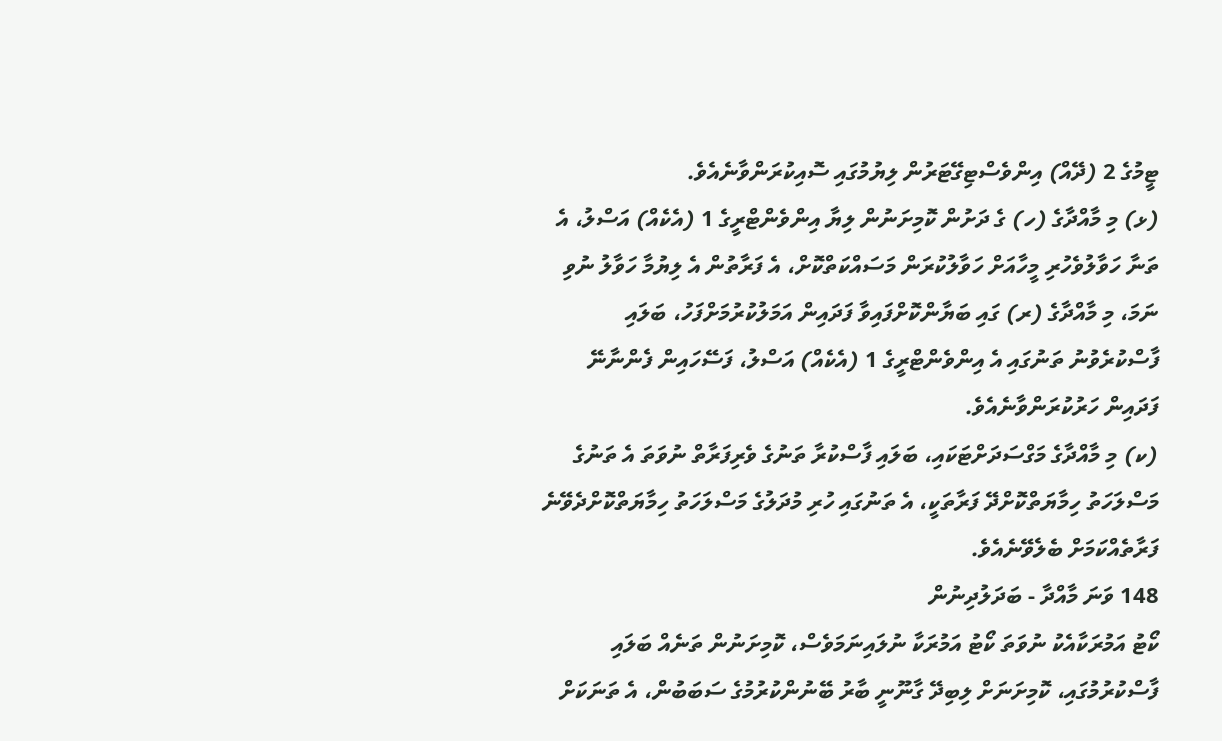ޓީމުގެ 2 (ދޭއް) އިންވެސްޓިގޭޓަރުން ލިޔުމުގައި ސޮއިކުރަންވާނެއެވެ.
(ޅ) މި މާއްދާގެ (ހ) ގެ ދަށުން ކޮމިށަނުން ލިޔާ އިންވެންޓްރީގެ 1 (އެކެއް) އަސްލު، އެ ތަނާ ހަވާލުވެހުރި މީހާއަށް ހަވާލުކުރަން މަސައްކަތްކޮށް، އެ ފަރާތުން އެ ލިޔުމާ ހަވާލު ނުވި ނަމަ، މި މާއްދާގެ (ރ) ގައި ބަޔާންކޮށްފައިވާ ފަދައިން އަމަލުކުރުމަށްފަހު، ބަލައި ފާސްކުރެވުނު ތަނުގައި އެ އިންވެންޓްރީގެ 1 (އެކެއް) އަސްލު، ފަސޭހައިން ފެންނާނޭ ފަދައިން ހަރުކުރަންވާނެއެވެ.
(ކ) މި މާއްދާގެ މަގްސަދަށްޓަކައި، ބަލައި ފާސްކުރާ ތަނުގެ ވެރިފަރާތް ނުވަތަ އެ ތަނުގެ މަސްލަހަތު ހިމާޔަތްކޮށްދޭ ފަރާތަކީ، އެ ތަނުގައި ހުރި މުދަލުގެ މަސްލަހަތު ހިމާޔަތްކޮށްދެވޭނެ ފަރާތެއްކަމަށް ބެލެވޭނެއެވެ.
148 ވަނަ މާއްދާ - ބަދަލުދިނުން
ކޯޓު އަމުރަކާއެކު ނުވަތަ ކޯޓު އަމުރަކާ ނުލައިނަމަވެސް، ކޮމިށަނުން ތަނެއް ބަލައި ފާސްކުރުމުގައި، ކޮމިށަނަށް ލިބިދޭ ގާނޫނީ ބާރު ބޭނުންކުރުމުގެ ސަބަބުން، އެ ތަނަކަށް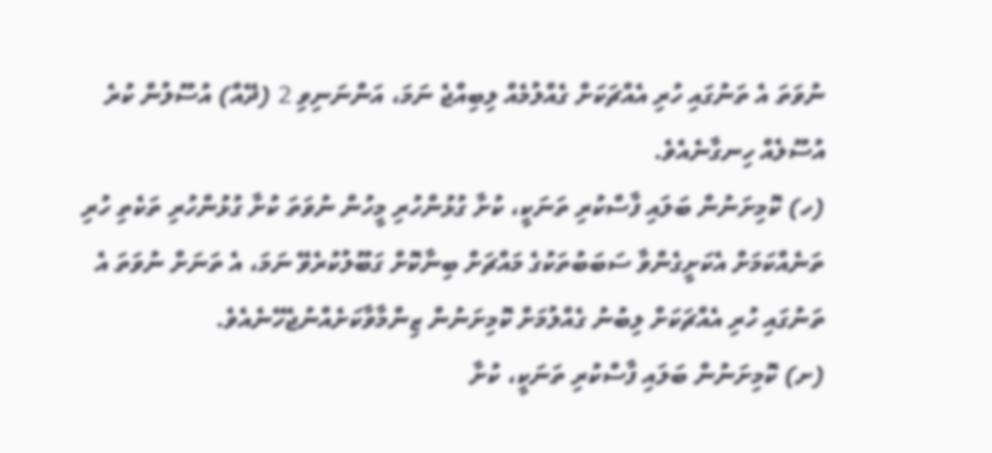ނުވަތަ އެ ތަނުގައި ހުރި އެއްޗަކަށް ގެއްލުމެއް ލިބިއްޖެ ނަމަ، އަންނަނިވި 2 (ދޭއް) އުސޫލުން ކުރެ އުސޫލެއް ހިނގާނެއެވެ.
(ހ) ކޮމިށަނުން ބަލައި ފާސްކުރި ތަނަކީ، ކުށާ ގުޅުންހުރި މީހުން ނުވަތަ ކުށާ ގުޅުންހުރި ތަކެތި ހުރި ތަނެއްކަމަށް އެކަށީގެންވާ ސަބަބުތަކުގެ މައްޗަށް ބިނާކޮށް ގަބޫލުކުރެވޭ ނަމަ، އެ ތަނަށް ނުވަތަ އެ ތަނުގައި ހުރި އެއްޗަކަށް ލިބުނު ގެއްލުމަށް ކޮމިށަނުން ޒިންމާވާކަށެއްނުޖެހޭނެއެވެ.
(ށ) ކޮމިށަނުން ބަލައި ފާސްކުރި ތަނަކީ، ކުށާ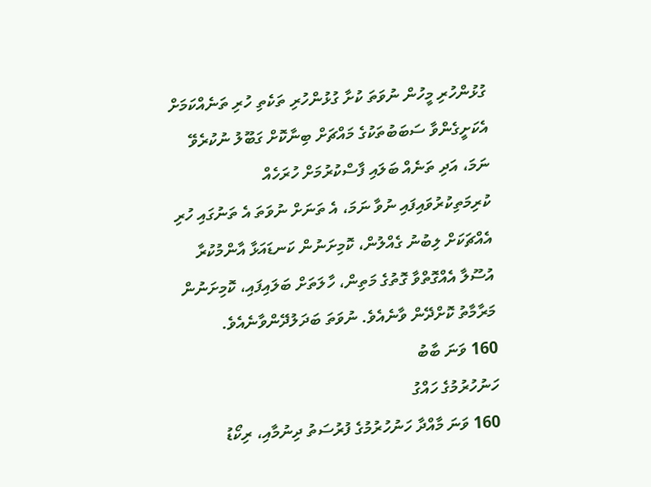ގުޅުންހުރި މީހުން ނުވަތަ ކުށާ ގުޅުންހުރި ތަކެތި ހުރި ތަނެއްކަމަށް އެކަށީގެންވާ ސަބަބުތަކުގެ މައްޗަށް ބިނާކޮށް ގަބޫލު ނުކުރެވޭ ނަމަ، އަދި ތަނެއް ބަލައި ފާސްކުރުމަށް ހުރަހެއް ކުރިމަތިކުރުވައިފައި ނުވާ ނަމަ، އެ ތަނަށް ނުވަތަ އެ ތަނުގައި ހުރި އެއްޗަކަށް ލިބުނު ގެއްލުން، ކޮމިށަނުން ކަނޑައަޅާ އާންމުކުރާ އުސޫލާ އެއްގޮތްވާ ގޮތުގެ މަތިން، ހާލަތަށް ބަލައިފައި، ކޮމިށަނުން މަރާމާތު ކޮށްދޭން ވާނެއެވެ. ނުވަތަ ބަދަލުދޭންވާނެއެވެ.
160 ވަނަ ބާބު
ހަނުހުރުމުގެ ހައްގު
160 ވަނަ މާއްދާ ހަނުހުރުމުގެ ފުރުސަތު ދިނުމާއި، ރިކޯޑު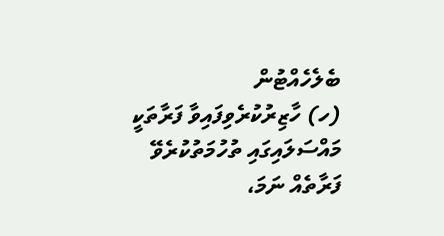ބެލެހެއްޓުން
(ހ) ހާޒިރުކުރެވިފައިވާ ފަރާތަކީ މައްސަލައިގައި ތުހުމަތުކުރެވޭ ފަރާތެއް ނަމަ،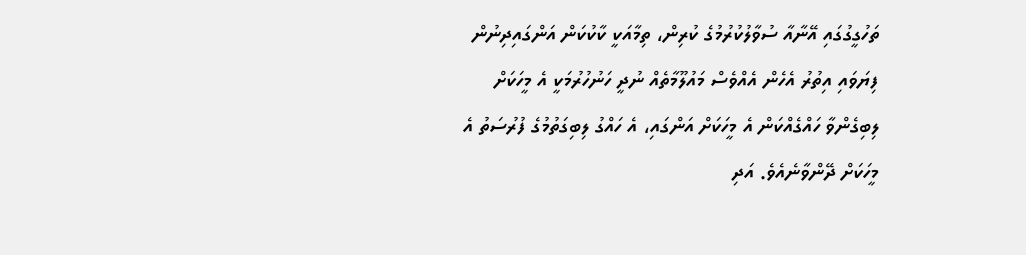ތަހުގީގުގައި އޭނާއާ ސުވާލުކުރުމުގެ ކުރިން، ތިމާއަކީ ކާކުކަން އަންގައިދިނުން ފިޔަވައި އިތުރު އެހެން އެއްވެސް މައުލޫމާތެއް ނުދީ ހަނުހުރުމަކީ އެ މީހަކަށް ލިބިގެންވާ ހައްގެއްކަން އެ މީހަކަށް އަންގައި، އެ ހައްގު ލިބިގަތުމުގެ ފުރުސަތު އެ މީހަކަށް ދޭންވާނެއެވެ. އަދި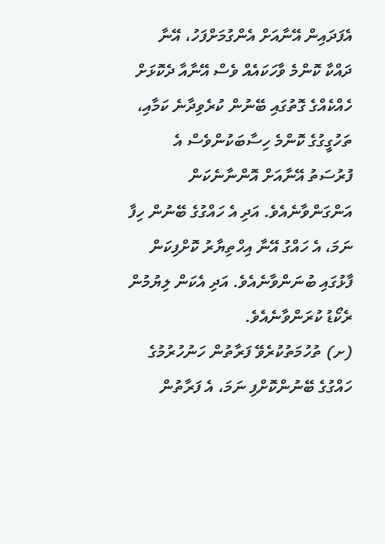އެފަދައިން އޭނާއަށް އެންގުމަށްފަހު، އޭނާ ދައްކާ ކޮންމެ ވާހަކައެއް ވެސް އޭނާއާ ދެކޮޅަށް ހެއްކެއްގެ ގޮތުގައި ބޭނުން ކުރެވިދާނެ ކަމާއި، ތަހުގީގުގެ ކޮންމެ ހިސާބަކުންވެސް އެ ފުރުސަތު އޭނާއަށް އޮންނާނެކަން އަންގަންވާނެއެވެ. އަދި އެ ހައްގުގެ ބޭނުން ހިފާ ނަމަ، އެ ހައްގު އޭނާ އިހްތިޔާރު ކޮށްފިކަން ފާޅުގައި ބުނަންވާނެއެވެ. އަދި އެކަން ލިޔުމުން ރެކޯޑު ކުރަންވާނެއެވެ.
(ށ) ތުހުމަތުކުރެވޭ ފަރާތުން ހަނުހުރުމުގެ ހައްގުގެ ބޭނުންކޮށްފި ނަމަ، އެ ފަރާތުން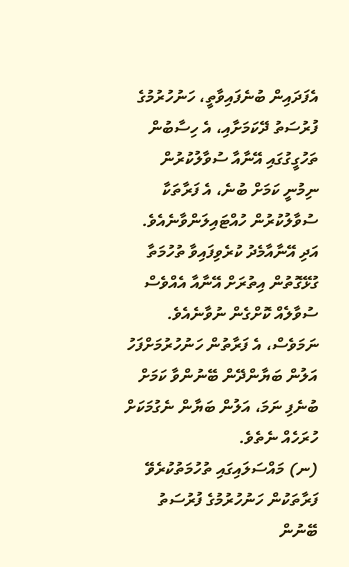އެފަދައިން ބުނެފައިވާތީ، ހަނުހުރުމުގެ ފުރުސަތު ދޭކަމަށާއި، އެ ހިސާބުން ތަހުގީގުގައި އޭނާއާ ސުވާލުކުރުން ނިމުނީ ކަމަށް ބުނެ، އެ ފަރާތަކާ ސުވާލުކުރުން ހުއްޓައިލަންވާނެއެވެ. އަދި އޭނާއާމެދު ކުރެވިފައިވާ ތުހުމަތާ ގުޅޭގޮތުން އިތުރަށް އޭނާއާ އެއްވެސް ސުވާލެއް ކޮށްގެން ނުވާނެއެވެ. ނަމަވެސް، އެ ފަރާތުން ހަނުހުރުމަށްފަހު އަލުން ބަޔާންދޭން ބޭނުންވާ ކަމަށް ބުނެފި ނަމަ، އަލުން ބަޔާން ނެގުމަކަށް ހުރަހެއް ނެތެވެ.
(ނ) މައްސަލައިގައި ތުހުމަތުކުރެވޭ ފަރާތަކުން ހަނުހުރުމުގެ ފުރުސަތު ބޭނުން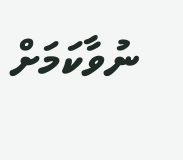ނުވާކަމަށް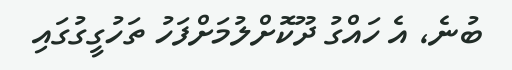ބުނެ، އެ ހައްގު ދޫކޮށްލުމަށްފަހު ތަހުގީގުގައި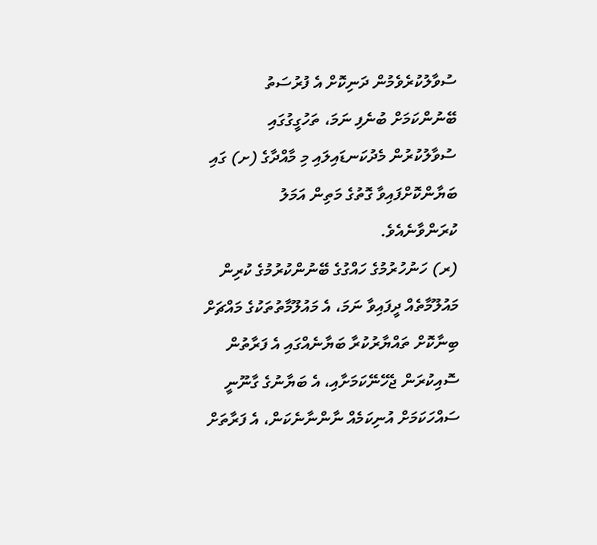ސުވާލުކުރެވެމުން ދަނިކޮށް އެ ފުރުސަތު ބޭނުންކަމަށް ބުނެފި ނަމަ، ތަހުގީގުގައި ސުވާލުކުރުން މެދުކަނޑައިލައި މި މާއްދާގެ (ށ) ގައި ބަޔާންކޮށްފައިވާ ގޮތުގެ މަތިން އަމަލު ކުރަންވާނެއެވެ.
(ރ) ހަނުހުރުމުގެ ހައްގުގެ ބޭނުންކުރުމުގެ ކުރިން މައުލޫމާތެއް ދީފައިވާ ނަމަ، އެ މައުލޫމާތުތަކުގެ މައްޗަށް ބިނާކޮށް ތައްޔާރުކުރާ ބަޔާނެއްގައި އެ ފަރާތުން ސޮއިކުރަން ޖެހޭނޭކަމަށާއި، އެ ބަޔާނުގެ ގާނޫނީ ސައްހަކަމަށް އުނިކަމެއް ނާންނާނެކަން، އެ ފަރާތަށް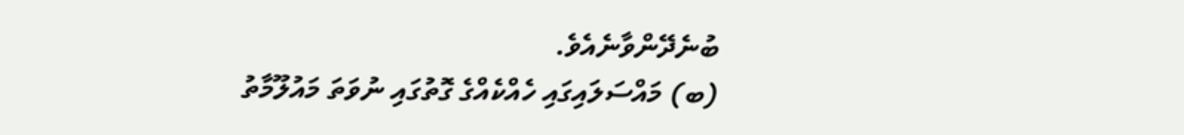ބުނެދޭންވާނެއެވެ.
(ބ) މައްސަލައިގައި ހެއްކެއްގެ ގޮތުގައި ނުވަތަ މައުލޫމާތު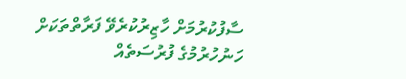ސާފުކުރުމަށް ހާޒިރުކުރެވޭ ފަރާތްތަކަށް ހަނުހުރުމުގެ ފުރުސަތެއް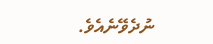ނުދެވޭނެއެވެ.